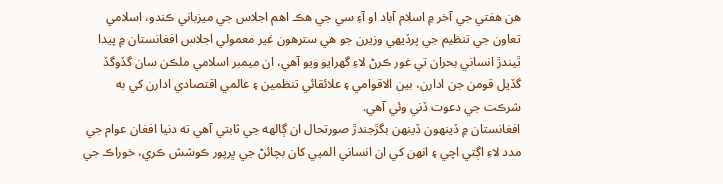هن هفتي جي آخر ۾ اسلام آباد او آءِ سي جي هڪ اهم اجلاس جي ميزباني ڪندو، اسلامي تعاون جي تنظيم جي پرڏيهي وزيرن جو هي سترهون غير معمولي اجلاس افغانستان ۾ پيدا ٿيندڙ انساني بحران تي غور ڪرڻ لاءِ گهرايو ويو آهي، ان ميمبر اسلامي ملڪن سان گڏوگڏ گڏيل قومن جن ادارن، بين الاقوامي ۽ علائقائي تنظمين ۽ عالمي اقتصادي ادارن کي به شرڪت جي دعوت ڏني وئي آهي.
افغانستان ۾ ڏينهون ڏينهن بگڙجندڙ صورتحال ان ڳالهه جي ثابتي آهي ته دنيا افغان عوام جي مدد لاءِ اڳتي اچي ۽ انهن کي ان انساني الميي کان بچائڻ جي ڀرپور ڪوشش ڪري، خوراڪ جي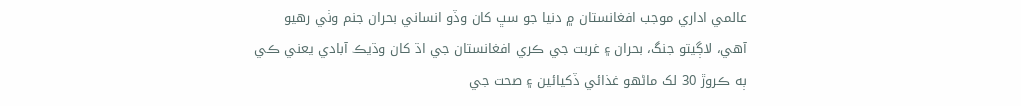عالمي اداري موجب افغانستان ۾ دنيا جو سڀ کان وڏو انساني بحران جنم وٺي رهيو آهي، لاڳيتو جنگ، بحران ۽ غربت جي ڪري افغانستان جي اڌ کان وڌيڪ آبادي يعني ڪي ٻه ڪروڙ 30 لک ماڻهو غذائي ڏکيائين ۽ صحت جي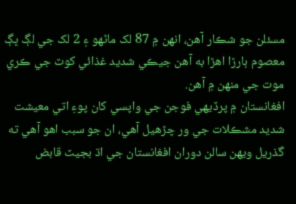مسئلن جو شڪار آهن، انهن ۾ 87 لک ماڻهو ۽ 2 لک جي لڳ ڀڳ معصوم ٻارڙا اهڙا به آهن جيڪي شديد غذائي کوٽ جي ڪري موت جي منهن ۾ آهن.
افغانستان ۾ پرڏيهي فوجن جي واپسي کان پوءِ اتي معيشت شديد مشڪلات جي ور چڙهيل آهي، ان جو سبب اهو آهي ته گذريل ويهن سالن دوران افغانستان جي اڌ بجيٽ قابض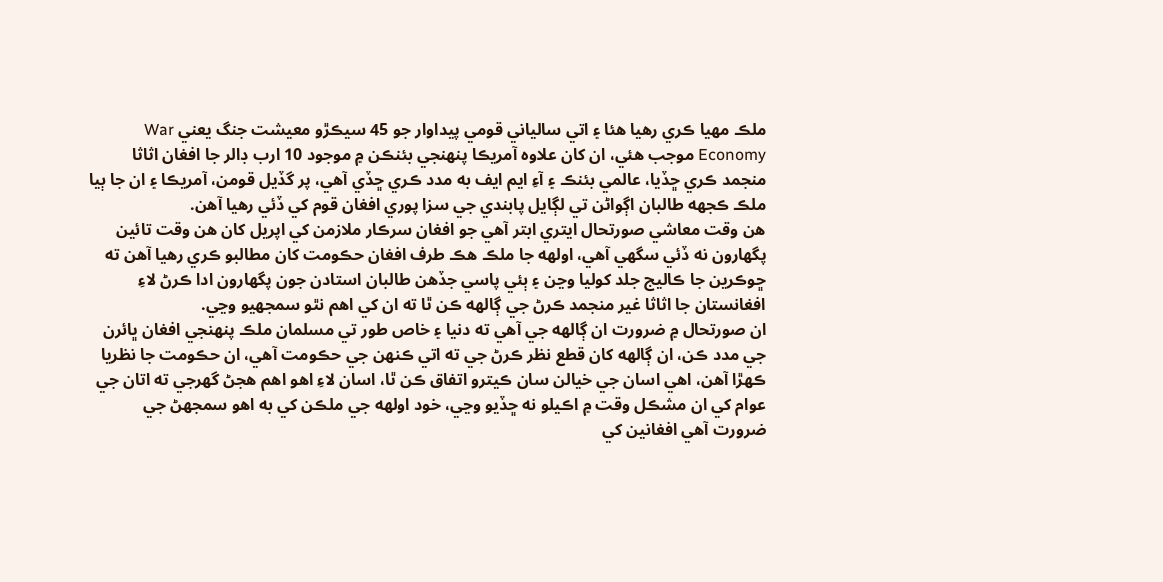ملڪ مهيا ڪري رهيا هئا ۽ اتي سالياني قومي پيداوار جو 45 سيڪڙو معيشت جنگ يعني War Economy موجب هئي، ان کان علاوه آمريڪا پنهنجي بئنڪن ۾ موجود 10 ارب ڊالر جا افغان اثاثا منجمد ڪري ڇڏيا، عالمي بئنڪ ۽ آءِ ايم ايف به مدد ڪري ڇڏي آهي، پر گڏيل قومن، آمريڪا ۽ ان جا ٻيا ملڪ ڪجهه طالبان اڳواڻن تي لڳايل پابندي جي سزا پوري افغان قوم کي ڏئي رهيا آهن.
هن وقت معاشي صورتحال ايتري ابتر آهي جو افغان سرڪار ملازمن کي اپريل کان هن وقت تائين پگهارون نه ڏئي سگهي آهي، اولهه جا ملڪ هڪ طرف افغان حڪومت کان مطالبو ڪري رهيا آهن ته ڇوڪرين جا ڪاليج جلد کوليا وڃن ۽ ٻئي پاسي جڏهن طالبان استادن جون پگهارون ادا ڪرڻ لاءِ افغانستان جا اثاثا غير منجمد ڪرڻ جي ڳالهه ڪن ٿا ته ان کي اهم نٿو سمجهيو وڃي.
ان صورتحال ۾ ضرورت ان ڳالهه جي آهي ته دنيا ۽ خاص طور تي مسلمان ملڪ پنهنجي افغان ڀائرن جي مدد ڪن، ان ڳالهه کان قطع نظر ڪرڻ جي ته اتي ڪنهن جي حڪومت آهي، ان حڪومت جا نظريا ڪهڙا آهن، اهي اسان جي خيالن سان ڪيترو اتفاق ڪن ٿا، اسان لاءِ اهو اهم هجڻ گهرجي ته اتان جي عوام کي ان مشڪل وقت ۾ اڪيلو نه ڇڏيو وڃي، خود اولهه جي ملڪن کي به اهو سمجهڻ جي ضرورت آهي افغانين کي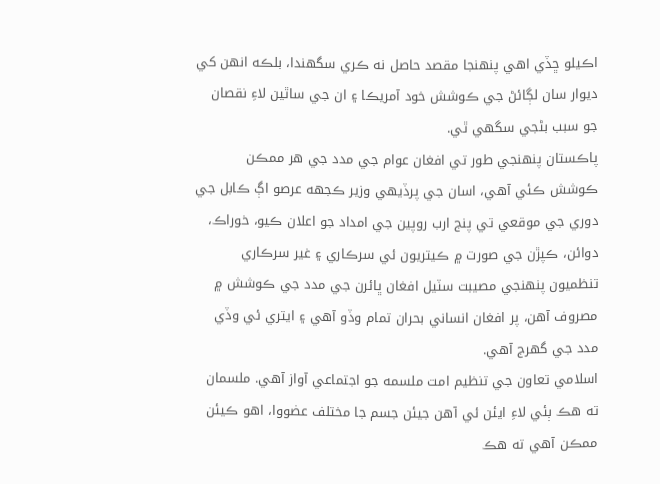اڪيلو ڇڏي اهي پنهنجا مقصد حاصل نه ڪري سگهندا، بلڪه انهن کي ديوار سان لڳائڻ جي ڪوشش خود آمريڪا ۽ ان جي ساٿين لاءِ نقصان جو سبب بڻجي سگهي ٿي.
پاڪستان پنهنجي طور تي افغان عوام جي مدد جي هر ممڪن ڪوشش ڪئي آهي، اسان جي پرڏيهي وزير ڪجهه عرصو اڳ ڪابل جي دوري جي موقعي تي پنج ارب روپين جي امداد جو اعلان ڪيو، خوراڪ، دوائن، ڪپڙن جي صورت ۾ ڪيتريون ئي سرڪاري ۽ غير سرڪاري تنظميون پنهنجي مصيبت سٽيل افغان ڀائرن جي مدد جي ڪوشش ۾ مصروف آهن، پر افغان انساني بحران تمام وڏو آهي ۽ ايتري ئي وڏي مدد جي گهرج آهي.
اسلامي تعاون جي تنظيم امت ملسمه جو اجتماعي آواز آهي. ملسمان ته هڪ ٻئي لاءِ ايئن ئي آهن جيئن جسم جا مختلف عضووا، اهو ڪيئن ممڪن آهي ته هڪ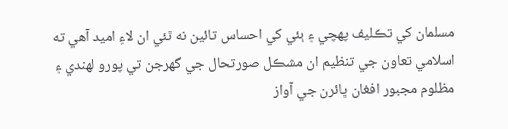مسلمان کي تڪليف پهچي ۽ ٻئي کي احساس تائين نه ٿئي ان لاءِ اميد آهي ته اسلامي تعاون جي تنظيم ان مشڪل صورتحال جي گهرجن تي پورو لهندي ۽ مظلوم مجبور افغان ڀائرن جي آواز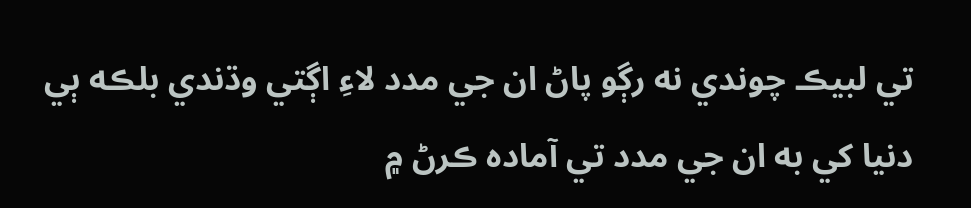تي لبيڪ چوندي نه رڳو پاڻ ان جي مدد لاءِ اڳتي وڌندي بلڪه ٻي دنيا کي به ان جي مدد تي آماده ڪرڻ ۾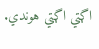اڳتي اڳتي هوندي.